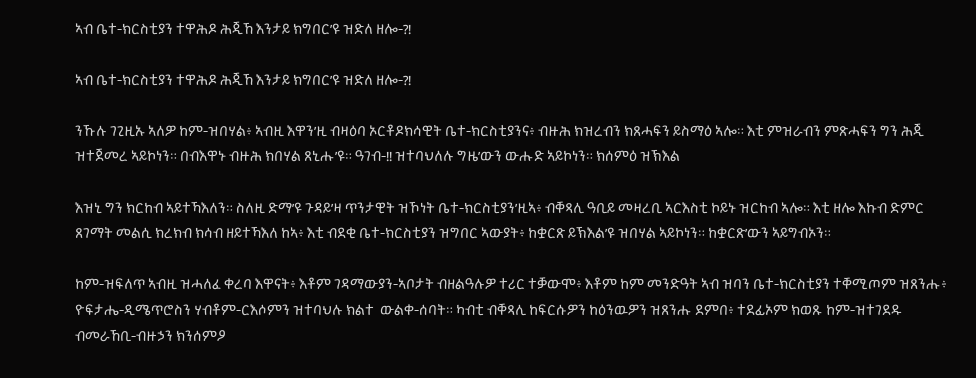ኣብ ቤተ-ክርስቲያን ተዋሕዶ ሕጂኸ እንታይ ክግበር’ዩ ዝድለ ዘሎ-?!

ኣብ ቤተ-ክርስቲያን ተዋሕዶ ሕጂኸ እንታይ ክግበር’ዩ ዝድለ ዘሎ-?!

ንኹሉ ገጊዚኡ ኣለዎ ከም-ዝበሃል፥ ኣብዚ እዋን’ዚ ብዛዕባ ኦርቶዶክሳዊት ቤተ-ክርስቲያንና፥ ብዙሕ ክዝረብን ክጸሓፍን ይስማዕ ኣሎ። እቲ ምዝራብን ምጽሓፍን ግን ሕጂ ዝተጀመረ ኣይኮነን። በብእዋኑ ብዙሕ ክበሃል ጸኒሑ’ዩ። ዓገብ-!! ዝተባህለሉ ግዜ’ውን ውሑድ ኣይኮነን። ክሰምዕ ዝኽእል

እዝኒ ግን ክርከብ ኣይተኻእለን። ስለዚ ድማ’ዩ ጉዳይ’ዛ ጥንታዊት ዝኾነት ቤተ-ክርስቲያን’ዚኣ፥ ብቐጻሊ ዓቢይ መዛረቢ ኣርእስቲ ኮይኑ ዝርከብ ኣሎ። እቲ ዘሎ እኩብ ድምር ጸገማት መልሲ ክረክብ ክሳብ ዘይተኻእለ ከኣ፥ እቲ ብደቂ ቤተ-ክርስቲያን ዝግበር ኣውያት፥ ከቋርጽ ይኽእል’ዩ ዝበሃል ኣይኮነን። ከቋርጽ’ውን ኣይግብኦን።

ከም-ዝፍለጥ ኣብዚ ዝሓለፈ ቀረባ እዋናት፥ እቶም ገዳማውያን-ኣቦታት ብዘልዓሉዎ ተሪር ተቓውሞ፥ እቶም ከም መንድዓት ኣብ ዝባን ቤተ-ክርስቲያን ተቐሚጦም ዝጸንሑ፥ ዮፍታሔ-ዲሜጥሮስን ሃብቶም-ርእሶምን ዝተባህሉ ክልተ  ውልቀ-ሰባት። ካብቲ ብቐጻሊ ከፍርሱዎን ከዕንዉዎን ዝጸንሑ ደምበ፥ ተደፊኦም ክወጹ ከም-ዝተገደዱ ብመራኸቢ-ብዙኃን ክንሰምዖ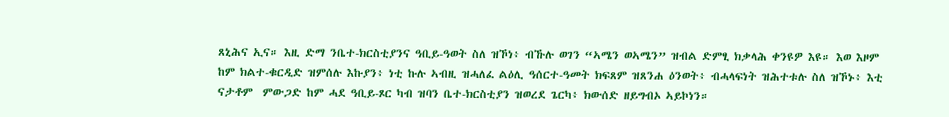ጸኒሕና ኢና። እዚ ድማ ንቤተ-ክርስቲያንና ዓቢይ-ዓወት ስለ ዝኾነ፥ ብኹሉ ወገን “ኣሜን ወኣሜን” ዝብል ድምፂ ክቃላሕ ቀንዩዎ እዩ። እወ እዞም ከም ክልተ-ቁርዲድ ዝምሰሉ እኩያን፥ ነቲ ኩሉ ኣብዚ ዝሓለፈ ልዕሊ ዓሰርተ-ዓመት ክፍጸም ዝጸንሐ ዕንወት፥ ብሓላፍነት ዝሕተቱሉ ስለ ዝኾኑ፥ እቲ ናታቶም  ምውጋድ ከም ሓደ ዓቢይ-ጾር ካብ ዝባን ቤተ-ክርስቲያን ዝወረደ ጌርካ፥ ክውሰድ ዘይግብኦ ኣይኮነን።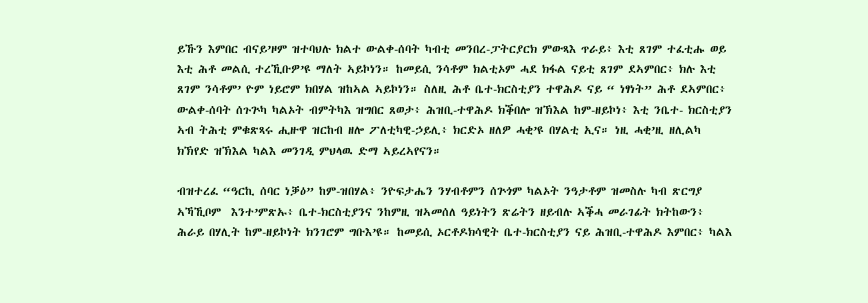ይኹን እምበር ብናይ’ዞም ዝተባህሉ ክልተ ውልቀ-ሰባት ካብቲ መንበረ-ፓትርያርክ ምውጻእ ጥራይ፥ እቲ ጸገም ተፈቲሑ ወይ እቲ ሕቶ መልሲ ተረኺቡዎ’ዩ ማለት ኣይኮነን። ከመይሲ ንሳቶም ክልቲኦም ሓደ ክፋል ናይቲ ጸገም ደኣምበር፥ ክሉ እቲ ጸገም ንሳቶም’ ዮም ነይሮም ክበሃል ዝከኣል ኣይኮነን። ስለዚ ሕቶ ቤተ-ክርስቲያን ተዋሕዶ ናይ “ ነፃነት” ሕቶ ደኣምበር፥ ውልቀ-ሰባት ሰጉጕካ ካልኦት ብምትካእ ዝግበር ጸወታ፥ ሕዝቢ-ተዋሕዶ ክቕበሎ ዝኽእል ከም-ዘይኮነ፥ እቲ ንቤተ- ክርስቲያን ኣብ ትሕቲ ምቁጽጻሩ ሒዙዋ ዝርከብ ዘሎ ፖለቲካዊ-ኃይሊ፥ ክርድኦ ዘለዎ ሓቂ’ዩ በሃልቲ ኢና። ነዚ ሓቂ’ዚ ዘሊልካ ክኽየድ ዝኽእል ካልእ መንገዲ ምህላዉ ድማ ኣይረኣየናን።

ብዝተረፈ “ዓርኪ ሰባር ነቓዕ” ከም-ዝበሃል፥ ንዮፍታሔን ንሃብቶምን ሰጕጎም ካልኦት ንዓታቶም ዝመስሉ ካብ ጽርግያ ኣኻኺቦም  እንተ’ምጽኡ፥ ቤተ-ክርስቲያንና ንከምዚ ዝኣመሰለ ዓይነትን ጽሬትን ዘይብሉ ኣቕሓ መራገፊት ክትከውን፥ ሕራይ በሃሊት ከም-ዘይኮነት ክንገሮም ግቡእ’ዩ። ከመይሲ ኦርቶዶክሳዊት ቤተ-ክርስቲያን ናይ ሕዝቢ-ተዋሕዶ እምበር፥ ካልእ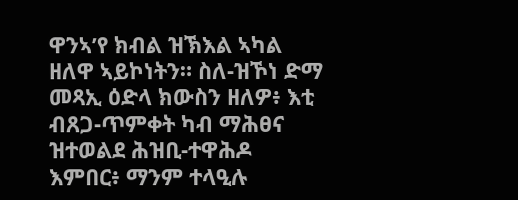ዋንኣ’የ ክብል ዝኽእል ኣካል ዘለዋ ኣይኮነትን። ስለ-ዝኾነ ድማ መጻኢ ዕድላ ክውስን ዘለዎ፥ እቲ ብጸጋ-ጥምቀት ካብ ማሕፀና ዝተወልደ ሕዝቢ-ተዋሕዶ እምበር፥ ማንም ተላዒሉ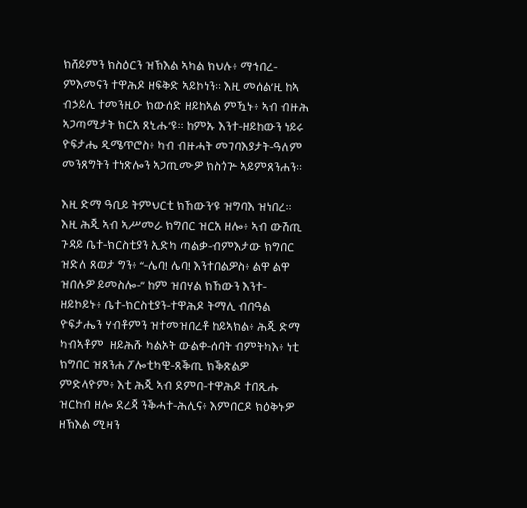ክሸይምን ክስዕርን ዝኽእል ኣካል ክህሉ፥ ማኅበረ-ምእመናን ተዋሕዶ ዘፍቅድ ኣይኮነን። እዚ መሰል’ዚ ከኣ ብኃይሊ ተመንዚዑ ክውሰድ ዘይከኣል ምዃኑ፥ ኣብ ብዙሕ ኣጋጣሚታት ክርአ ጸኒሑ’ዩ። ከምኡ እንተ-ዘይከውን ነይሩ ዮፍታሔ ዲሜጥሮስ፥ ካብ ብዙሓት መገባእያታት-ዓለም መንጸግትን ተነጽሎን ኣጋጢሙዎ ክስጎጕ ኣይምጸንሐን።

እዚ ድማ ዓቢይ ትምህርቲ ክኸውን’ዩ ዝግባእ ዝነበረ። እዚ ሕጂ ኣብ ኣሥመራ ክግበር ዝርአ ዘሎ፥ ኣብ ውሽጢ ጉዳይ ቤተ-ክርስቲያን ኢድካ ጣልቃ-ብምእታው ክግበር ዝድለ ጸወታ ግን፥ “-ሌባ! ሌባ! እንተበልዎስ፥ ልዋ ልዋ ዝበሉዎ ይመስሎ-” ከም ዝበሃል ክኸውን እንተ-ዘይኮይኑ፥ ቤተ-ክርስቲያን-ተዋሕዶ ትማሊ ብበዓል ዮፍታሔን ሃብቶምን ዝተመዝበረቶ ከይኣክል፥ ሕጂ ድማ ካብኣቶም  ዘይሕሹ ካልኦት ውልቀ-ሰባት ብምትካእ፥ ነቲ ክግበር ዝጸንሐ ፖሎቲካዊ-ጸቕጢ ክቕጽልዎ ምድላዮም፥ እቲ ሕጂ ኣብ ደምበ-ተዋሕዶ ተበጺሑ ዝርከብ ዘሎ ደረጃ ንቕሓተ-ሕሊና፥ እምበርዶ ክዕቅኑዎ ዘኽእል ሚዛን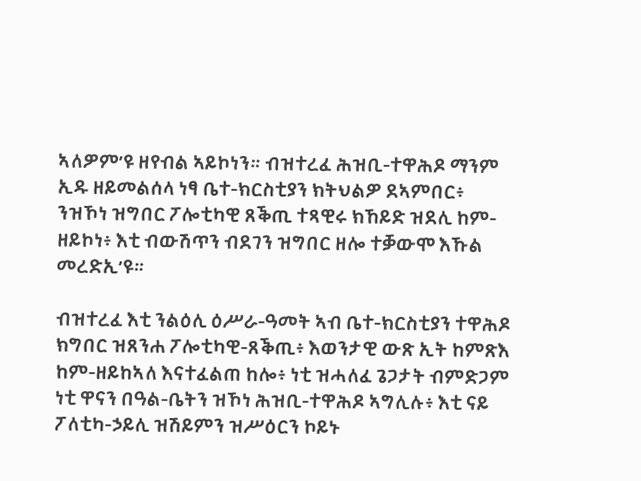ኣለዎም’ዩ ዘየብል ኣይኮነን። ብዝተረፈ ሕዝቢ-ተዋሕዶ ማንም ኢዱ ዘይመልሰላ ነፃ ቤተ-ክርስቲያን ክትህልዎ ደኣምበር፥ ንዝኾነ ዝግበር ፖሎቲካዊ ጸቕጢ ተጻዊሩ ክኸይድ ዝደሊ ከም-ዘይኮነ፥ እቲ ብውሽጥን ብደገን ዝግበር ዘሎ ተቓውሞ እኹል መረድኢ’ዩ።

ብዝተረፈ እቲ ንልዕሊ ዕሥራ-ዓመት ኣብ ቤተ-ክርስቲያን ተዋሕዶ ክግበር ዝጸንሐ ፖሎቲካዊ-ጸቕጢ፥ እወንታዊ ውጽ ኢት ከምጽእ ከም-ዘይከኣለ እናተፈልጠ ከሎ፥ ነቲ ዝሓለፈ ጌጋታት ብምድጋም ነቲ ዋናን በዓል-ቤትን ዝኾነ ሕዝቢ-ተዋሕዶ ኣግሊሉ፥ እቲ ናይ ፖለቲካ-ኃይሊ ዝሽይምን ዝሥዕርን ኮይኑ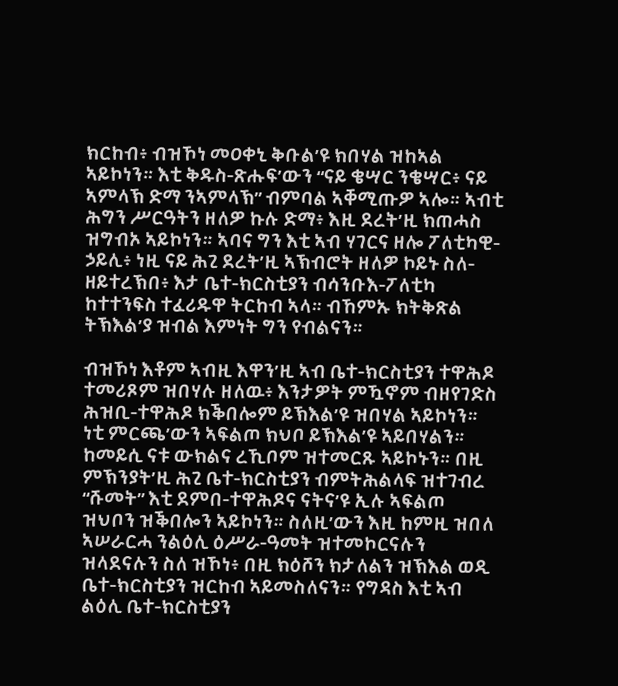ክርከብ፥ ብዝኾነ መዐቀኒ ቅቡል’ዩ ክበሃል ዝከኣል ኣይኮነን። እቲ ቅዱስ-ጽሑፍ’ውን “ናይ ቄሣር ንቄሣር፥ ናይ ኣምላኽ ድማ ንኣምላኽ” ብምባል ኣቐሚጡዎ ኣሎ። ኣብቲ ሕግን ሥርዓትን ዘለዎ ኩሉ ድማ፥ እዚ ደረት’ዚ ክጠሓስ ዝግብኦ ኣይኮነን። ኣባና ግን እቲ ኣብ ሃገርና ዘሎ ፖለቲካዊ-ኃይሊ፥ ነዚ ናይ ሕጊ ደረት’ዚ ኣኽብሮት ዘለዎ ኮይኑ ስለ-ዘይተረኽበ፥ እታ ቤተ-ክርስቲያን ብሳንቡእ-ፖለቲካ ከተተንፍስ ተፈሪዱዋ ትርከብ ኣላ። ብኸምኡ ክትቅጽል ትኽእል’ያ ዝብል እምነት ግን የብልናን።

ብዝኾነ እቶም ኣብዚ እዋን’ዚ ኣብ ቤተ-ክርስቲያን ተዋሕዶ ተመሪጾም ዝበሃሉ ዘለዉ፥ እንታዎት ምዃኖም ብዘየገድስ ሕዝቢ-ተዋሕዶ ክቕበሎም ይኽእል’ዩ ዝበሃል ኣይኮነን። ነቲ ምርጫ’ውን ኣፍልጦ ክህቦ ይኽእል’ዩ ኣይበሃልን። ከመይሲ ናቱ ውክልና ረኺቦም ዝተመርጹ ኣይኮኑን። በዚ ምኽንያት’ዚ ሕጊ ቤተ-ክርስቲያን ብምትሕልላፍ ዝተገብረ “ሹመት” እቲ ደምበ-ተዋሕዶና ናትና’ዩ ኢሉ ኣፍልጦ ዝህቦን ዝቕበሎን ኣይኮነን። ስለዚ’ውን እዚ ከምዚ ዝበለ ኣሠራርሓ ንልዕሊ ዕሥራ-ዓመት ዝተመኮርናሉን ዝላደናሉን ስለ ዝኾነ፥ በዚ ክዕሾን ክታለልን ዝኽእል ወዲ ቤተ-ክርስቲያን ዝርከብ ኣይመስለናን። የግዳስ እቲ ኣብ ልዕሊ ቤተ-ክርስቲያን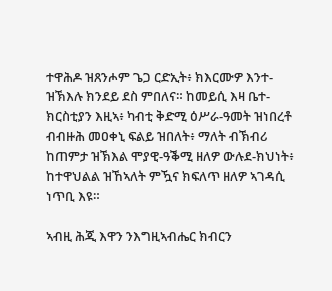ተዋሕዶ ዝጸንሖም ጌጋ ርድኢት፥ ክእርሙዎ እንተ-ዝኽእሉ ክንደይ ደስ ምበለና። ከመይሲ እዛ ቤተ-ክርስቲያን እዚኣ፥ ካብቲ ቅድሚ ዕሥራ-ዓመት ዝነበረቶ ብብዙሕ መዐቀኒ ፍልይ ዝበለት፥ ማለት ብኽብሪ ከጠምታ ዝኽእል ሞያዊ-ዓቕሚ ዘለዎ ውሉደ-ክህነት፥ ከተዋህልል ዝኸኣለት ምዃና ክፍለጥ ዘለዎ ኣገዳሲ ነጥቢ እዩ።

ኣብዚ ሕጂ እዋን ንእግዚኣብሔር ክብርን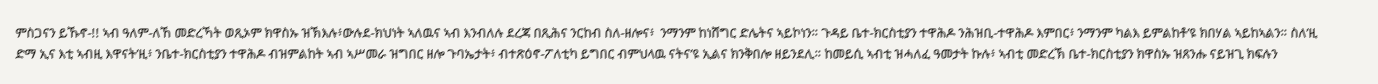ምስጋናን ይኹኖ-!! ኣብ ዓለም-ለኸ መድረኻት ወጺኦም ክዋስኡ ዝኽእሉ፥ውሉደ-ክህነት ኣለዉና ኣብ እንብለሉ ደረጃ በጺሕና ንርከብ ስለ-ዘሎና፥  ንማንም ከነሸግር ድሌትና ኣይኮነን። ጉዳይ ቤተ-ክርስቲያን ተዋሕዶ ንሕዝቢ-ተዋሕዶ እምበር፥ ንማንም ካልእ ይምልከቶ’ዩ ክበሃል ኣይከኣልን። ስለ’ዚ ድማ ኢና እቲ ኣብዚ እዋናት’ዚ፥ ንቤተ-ክርስቲያን ተዋሕዶ ብዝምልከት ኣብ ኣሥመራ ዝግበር ዘሎ ጉባኤታት፥ ብተጽዕኖ-ፖለቲካ ይግበር ብምህላዉ ናትና’ዩ ኢልና ክንቅበሎ ዘይንደሊ። ከመይሲ ኣብቲ ዝሓለፈ ዓመታት ኩሉ፥ ኣብቲ መድረኽ ቤተ-ክርስቲያን ክዋስኡ ዝጸንሑ ናይዝጊ ክፍሉን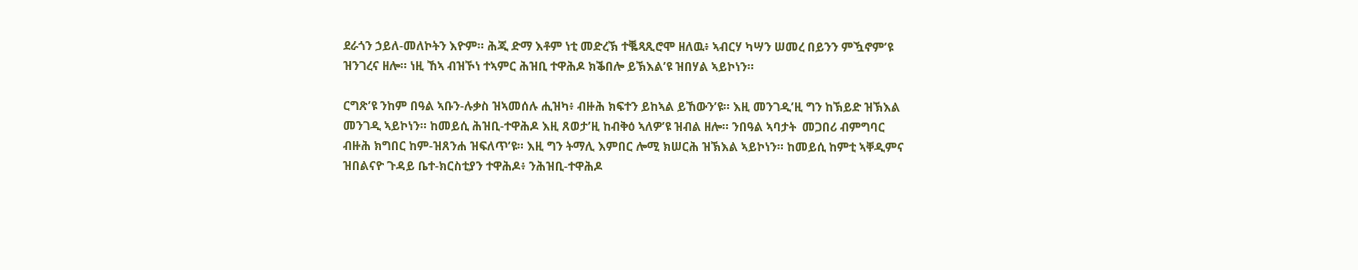ደራጎን ኃይለ-መለኮትን እዮም። ሕጂ ድማ እቶም ነቲ መድረኽ ተቘጻጺሮሞ ዘለዉ፥ ኣብርሃ ካሣን ሠመረ በይንን ምዃኖም’ዩ ዝንገረና ዘሎ። ነዚ ኸኣ ብዝኾነ ተኣምር ሕዝቢ ተዋሕዶ ክቕበሎ ይኽእል’ዩ ዝበሃል ኣይኮነን።

ርግጽ’ዩ ንከም በዓል ኣቡን-ሉቃስ ዝኣመሰሉ ሒዝካ፥ ብዙሕ ክፍተን ይከኣል ይኸውን’ዩ። እዚ መንገዲ’ዚ ግን ከኽይድ ዝኽእል መንገዲ ኣይኮነን። ከመይሲ ሕዝቢ-ተዋሕዶ እዚ ጸወታ’ዚ ከብቅዕ ኣለዎ’ዩ ዝብል ዘሎ። ንበዓል ኣባታት  መጋበሪ ብምግባር ብዙሕ ክግበር ከም-ዝጸንሐ ዝፍለጥ’ዩ። እዚ ግን ትማሊ እምበር ሎሚ ክሠርሕ ዝኽእል ኣይኮነን። ከመይሲ ከምቲ ኣቐዲምና ዝበልናዮ ጉዳይ ቤተ-ክርስቲያን ተዋሕዶ፥ ንሕዝቢ-ተዋሕዶ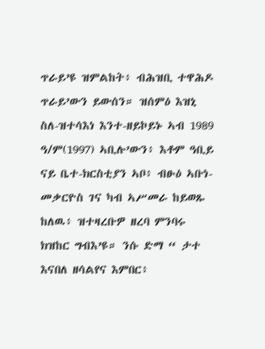ጥራይ’ዩ ዝምልከት፥ ብሕዝቢ ተዋሕዶ ጥራይ’ውን ይውሰን። ዝሰምዕ እዝኒ ስለ-ዝተሳእነ እንተ-ዘይኮይኑ ኣብ 1989 ዓ/ም(1997) ኣቢሉ’ውን፥ እቶም ዓቢይ ናይ ቤተ-ክርስቲያን ኣቦ፥ ብፁዕ ኣቡነ-መቃርዮስ ገና ካብ ኣሥመራ ከይወጹ ከለዉ፥ ዝተዛረቡዎ ዘረባ ምንባሩ ክዝከር ግብእ’ዩ። ንሱ ድማ “ ታተ እናበለ ዘሳልየና እምበር፥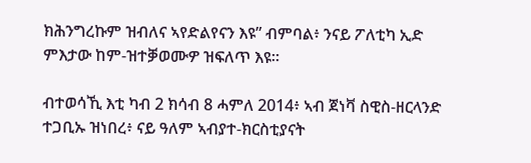ክሕንግረኩም ዝብለና ኣየድልየናን እዩ” ብምባል፥ ንናይ ፖለቲካ ኢድ ምእታው ከም-ዝተቓወሙዎ ዝፍለጥ እዩ።

ብተወሳኺ እቲ ካብ 2 ክሳብ 8 ሓምለ 2014፥ ኣብ ጀነቫ ስዊስ-ዘርላንድ ተጋቢኡ ዝነበረ፥ ናይ ዓለም ኣብያተ-ክርስቲያናት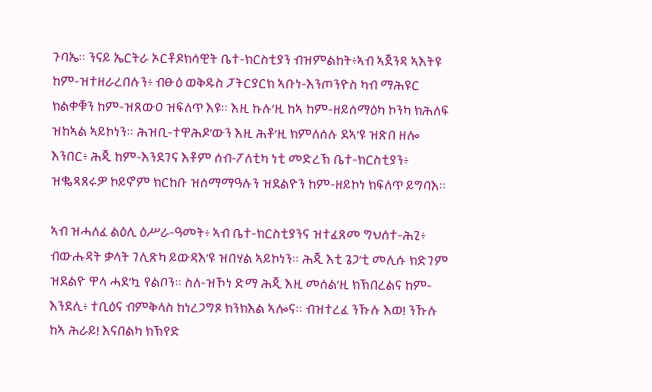ጉባኤ። ንናይ ኤርትራ ኦርቶዶክሳዊት ቤተ-ክርስቲያን ብዝምልከት፥ኣብ ኣጀንዳ ኣእትዩ ከም-ዝተዘራረበሉን፥ ብፁዕ ወቅዱስ ፓትርያርክ ኣቡነ-እንጦንዮስ ካብ ማሕዩር ክልቀቑን ከም-ዝጸውዐ ዝፍለጥ እዩ። እዚ ኩሉ’ዚ ከኣ ከም-ዘይሰማዕካ ኮንካ ክሕለፍ ዝከኣል ኣይኮነን። ሕዝቢ-ተዋሕዶ’ውን እዚ ሕቶ’ዚ ክምለሰሉ ደኣ’ዩ ዝጽበ ዘሎ እንበር፥ ሕጂ ከም-እንደገና እቶም ሰብ-ፖለቲካ ነቲ መድረኽ ቤተ-ክርስቲያን፥ ዝቈጻጸሩዎ ኮይኖም ክርከቡ ዝሰማማዓሉን ዝደልዮን ከም-ዘይኮነ ክፍለጥ ይግባእ።

ኣብ ዝሓለፈ ልዕሊ ዕሥራ-ዓመት፥ ኣብ ቤተ-ክርስቲያንና ዝተፈጸመ ግህሰተ-ሕጊ፥ ብውሑዳት ቃላት ገሊጽካ ይውዳእ’ዩ ዝበሃል ኣይኮነን። ሕጂ እቲ ጌጋ’ቲ መሊሱ ክድገም ዝደልዮ ዋላ ሓደ’ኳ የልቦን። ስለ-ዝኾነ ድማ ሕጂ እዚ መሰል’ዚ ክኽበረልና ከም-እንደሊ፥ ተቢዕና ብምቅላስ ከነረጋግጾ ክንክእል ኣሎና። ብዝተረፈ ንኹሉ እወ! ንኹሉ ከኣ ሕራይ! እናበልካ ክኽየድ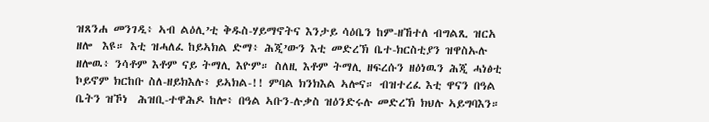ዝጸንሐ መንገዲ፥ ኣብ ልዕሊ’ቲ ቅዱስ-ሃይማኖትና እንታይ ሳዕቤን ከም-ዘኸተለ ብግልጺ ዝርአ ዘሎ  እዩ። እቲ ዝሓለፈ ከይኣክል ድማ፥ ሕጂ’ውን እቲ መድረኽ ቤተ-ክርስቲያን ዝዋስኡሉ ዘሎዉ፥ ንሳቶም እቶም ናይ ትማሊ እዮም። ስለዚ እቶም ትማሊ ዘፍረሱን ዘዕነዉን ሕጂ ሓነፅቲ ኮይኖም ክርከቡ ስለ-ዘይክእሉ፥ ይኣክል-!! ምባል ክንክእል ኣሎና። ብዝተረፈ እቲ ዋናን በዓል ቤትን ዝኾነ  ሕዝቢ-ተዋሕዶ ከሎ፥ በዓል ኣቡን-ሉቃስ ዝዕንድሩሉ መድረኽ ክህሉ ኣይግባእን።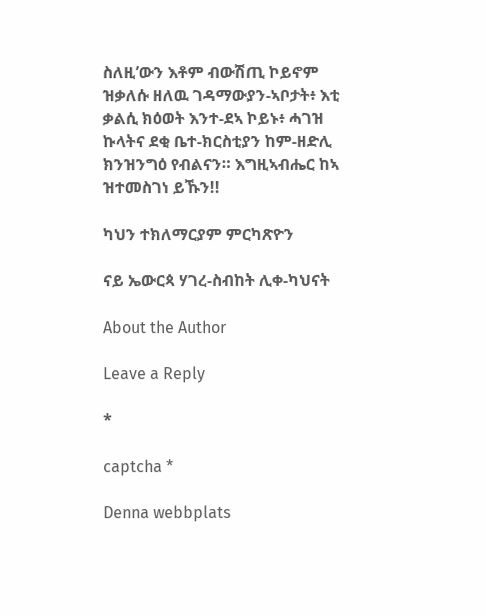ስለዚ’ውን እቶም ብውሽጢ ኮይኖም ዝቃለሱ ዘለዉ ገዳማውያን-ኣቦታት፥ እቲ ቃልሲ ክዕወት እንተ-ደኣ ኮይኑ፥ ሓገዝ ኩላትና ደቂ ቤተ-ክርስቲያን ከም-ዘድሊ ክንዝንግዕ የብልናን። እግዚኣብሔር ከኣ ዝተመስገነ ይኹን!!

ካህን ተክለማርያም ምርካጽዮን

ናይ ኤውርጳ ሃገረ-ስብከት ሊቀ-ካህናት

About the Author

Leave a Reply

*

captcha *

Denna webbplats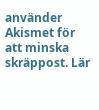använder Akismet för att minska skräppost. Lär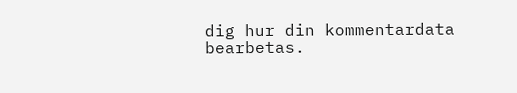dig hur din kommentardata bearbetas.